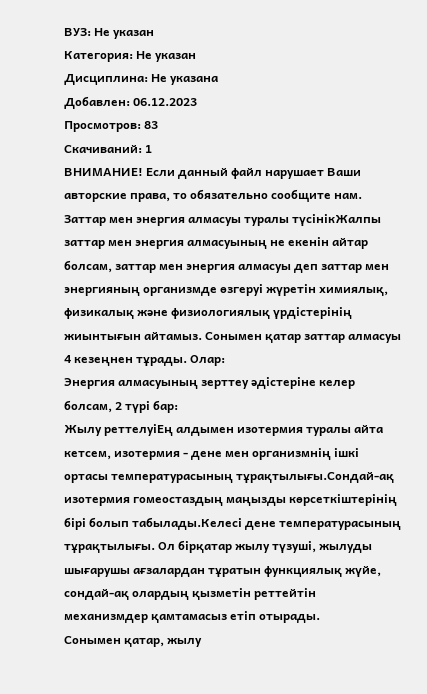ВУЗ: Не указан
Категория: Не указан
Дисциплина: Не указана
Добавлен: 06.12.2023
Просмотров: 83
Скачиваний: 1
ВНИМАНИЕ! Если данный файл нарушает Ваши авторские права, то обязательно сообщите нам.
Заттар мен энергия алмасуы туралы түсінікЖалпы заттар мен энергия алмасуының не екенін айтар болсам, заттар мен энергия алмасуы деп заттар мен энергияның организмде өзгеруі жүретін химиялық, физикалық және физиологиялық үрдістерінің жиынтығын айтамыз. Сонымен қатар заттар алмасуы 4 кезеңнен тұрады. Олар:
Энергия алмасуының зерттеу әдістеріне келер болсам, 2 түрі бар:
Жылу реттелуіЕң алдымен изотермия туралы айта кетсем, изотермия - дене мен организмнің ішкі ортасы температурасының тұрақтылығы.Сондай-ақ изотермия гомеостаздың маңызды көрсеткіштерінің бірі болып табылады.Келесі дене температурасының тұрақтылығы. Ол бірқатар жылу түзуші, жылуды шығарушы ағзалардан тұратын функциялық жүйе, сондай-ақ олардың қызметін реттейтін механизмдер қамтамасыз етіп отырады.
Сонымен қатар, жылу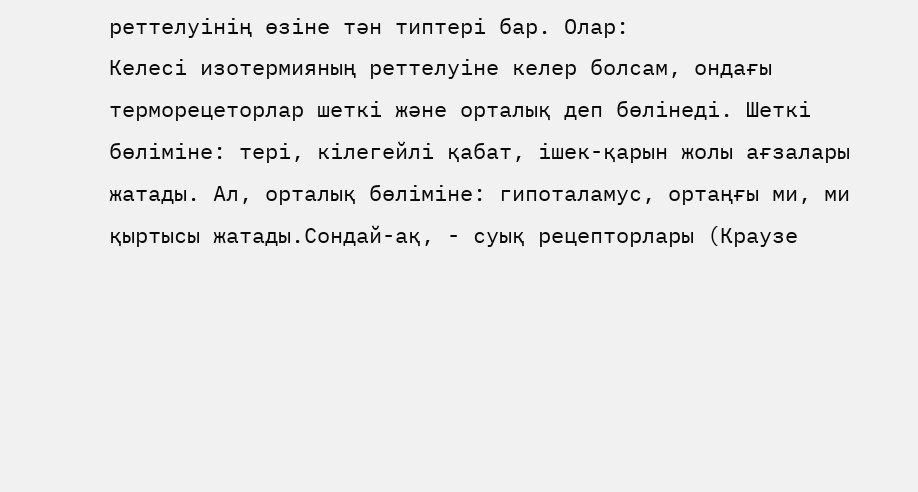реттелуінің өзіне тән типтері бар. Олар:
Келесі изотермияның реттелуіне келер болсам, ондағы терморецеторлар шеткі және орталық деп бөлінеді. Шеткі бөліміне: тері, кілегейлі қабат, ішек-қарын жолы ағзалары жатады. Ал, орталық бөліміне: гипоталамус, ортаңғы ми, ми қыртысы жатады.Сондай-ақ, - суық рецепторлары (Краузе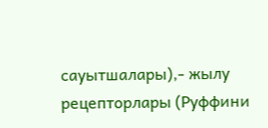сауытшалары),- жылу рецепторлары (Руффини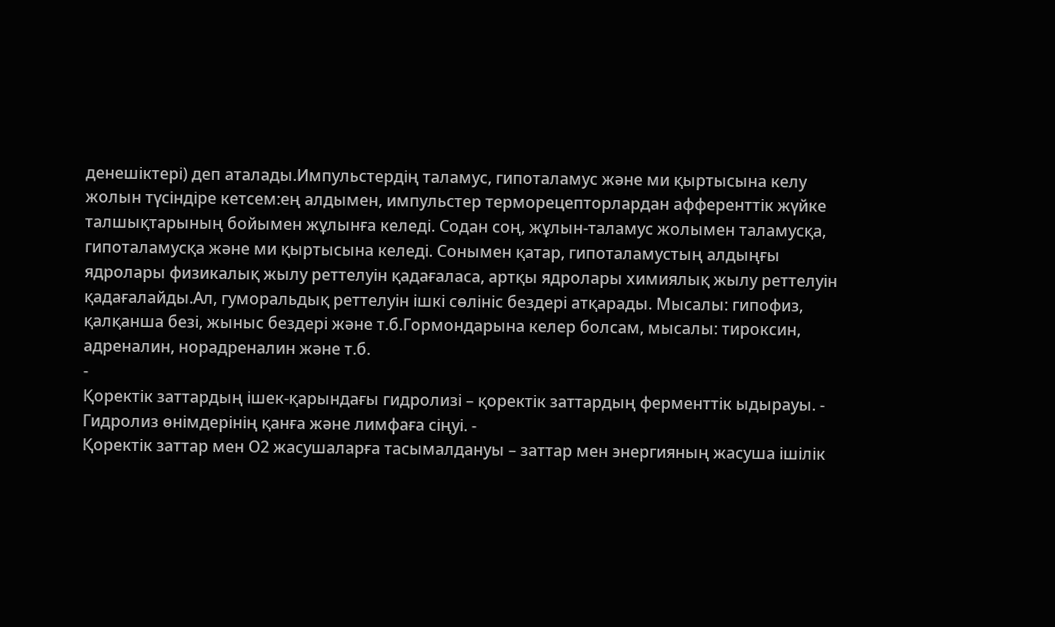денешіктері) деп аталады.Импульстердің таламус, гипоталамус және ми қыртысына келу жолын түсіндіре кетсем:ең алдымен, импульстер терморецепторлардан афференттік жүйке талшықтарының бойымен жұлынға келеді. Содан соң, жұлын-таламус жолымен таламусқа, гипоталамусқа және ми қыртысына келеді. Сонымен қатар, гипоталамустың алдыңғы ядролары физикалық жылу реттелуін қадағаласа, артқы ядролары химиялық жылу реттелуін қадағалайды.Ал, гуморальдық реттелуін ішкі сөлініс бездері атқарады. Мысалы: гипофиз, қалқанша безі, жыныс бездері және т.б.Гормондарына келер болсам, мысалы: тироксин, адреналин, норадреналин және т.б.
-
Қоректік заттардың ішек-қарындағы гидролизі – қоректік заттардың ферменттік ыдырауы. -
Гидролиз өнімдерінің қанға және лимфаға сіңуі. -
Қоректік заттар мен О2 жасушаларға тасымалдануы – заттар мен энергияның жасуша ішілік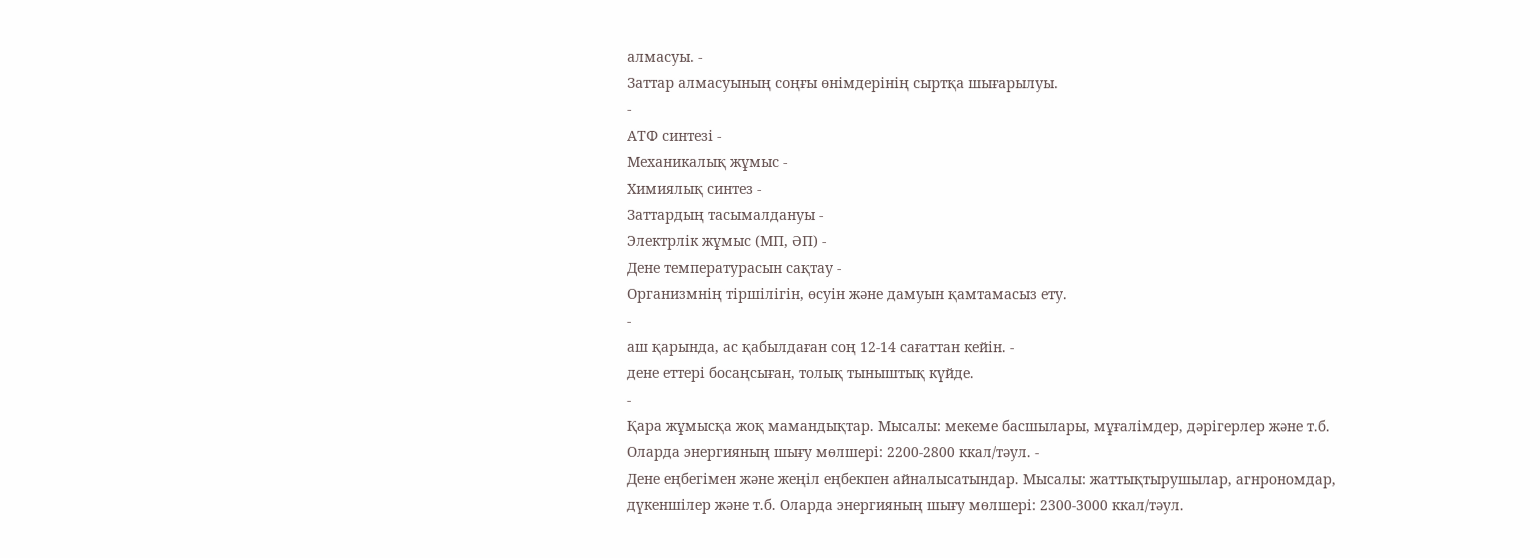алмасуы. -
Заттар алмасуының соңғы өнімдерінің сыртқа шығарылуы.
-
АТФ синтезі -
Механикалық жұмыс -
Химиялық синтез -
Заттардың тасымалдануы -
Электрлік жұмыс (МП, ӘП) -
Дене температурасын сақтау -
Организмнің тіршілігін, өсуін және дамуын қамтамасыз ету.
-
аш қарында, ас қабылдаған соң 12-14 сағаттан кейін. -
дене еттері босаңсыған, толық тыныштық күйде.
-
Қара жұмысқа жоқ мамандықтар. Мысалы: мекеме басшылары, мұғалімдер, дәрігерлер және т.б. Оларда энергияның шығу мөлшері: 2200-2800 ккал/тәул. -
Дене еңбегімен және жеңіл еңбекпен айналысатындар. Мысалы: жаттықтырушылар, агнрономдар, дүкеншілер және т.б. Оларда энергияның шығу мөлшері: 2300-3000 ккал/тәул.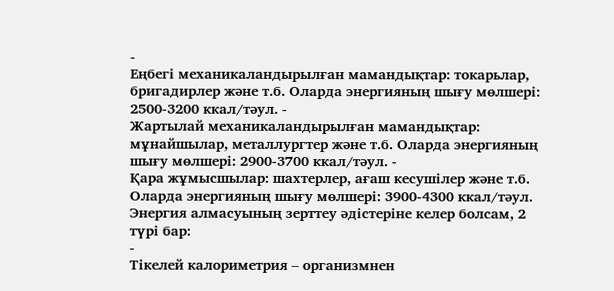-
Еңбегі механикаландырылған мамандықтар: токарьлар, бригадирлер және т.б. Оларда энергияның шығу мөлшері: 2500-3200 ккал/тәул. -
Жартылай механикаландырылған мамандықтар: мұнайшылар, металлургтер және т.б. Оларда энергияның шығу мөлшері: 2900-3700 ккал/тәул. -
Қара жұмысшылар: шахтерлер, ағаш кесушілер және т.б. Оларда энергияның шығу мөлшері: 3900-4300 ккал/тәул.
Энергия алмасуының зерттеу әдістеріне келер болсам, 2 түрі бар:
-
Тікелей калориметрия – организмнен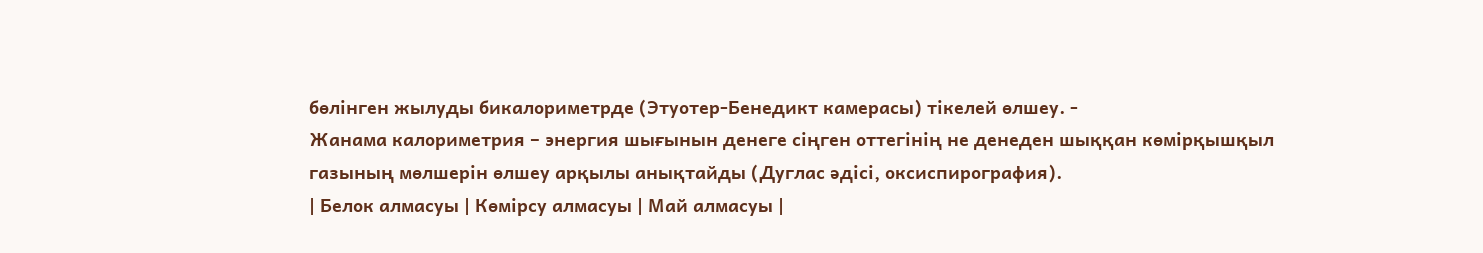бөлінген жылуды бикалориметрде (Этуотер-Бенедикт камерасы) тікелей өлшеу. -
Жанама калориметрия – энергия шығынын денеге сіңген оттегінің не денеден шыққан көмірқышқыл газының мөлшерін өлшеу арқылы анықтайды (Дуглас әдісі, оксиспирография).
| Белок алмасуы | Көмірсу алмасуы | Май алмасуы |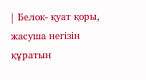| Белок- қуат қоры, жасуша негізін құратын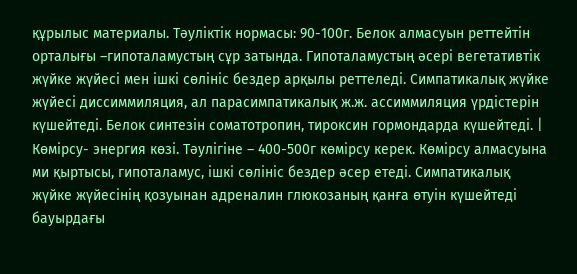құрылыс материалы. Тәуліктік нормасы: 90-100г. Белок алмасуын реттейтін орталығы –гипоталамустың сұр затында. Гипоталамустың әсері вегетативтік жүйке жүйесі мен ішкі сөлініс бездер арқылы реттеледі. Симпатикалық жүйке жүйесі диссиммиляция, ал парасимпатикалық ж.ж. ассиммиляция үрдістерін күшейтеді. Белок синтезін соматотропин, тироксин гормондарда күшейтеді. | Көмірсу- энергия көзі. Тәулігіне – 400-500г көмірсу керек. Көмірсу алмасуына ми қыртысы, гипоталамус, ішкі сөлініс бездер әсер етеді. Симпатикалық жүйке жүйесінің қозуынан адреналин глюкозаның қанға өтуін күшейтеді бауырдағы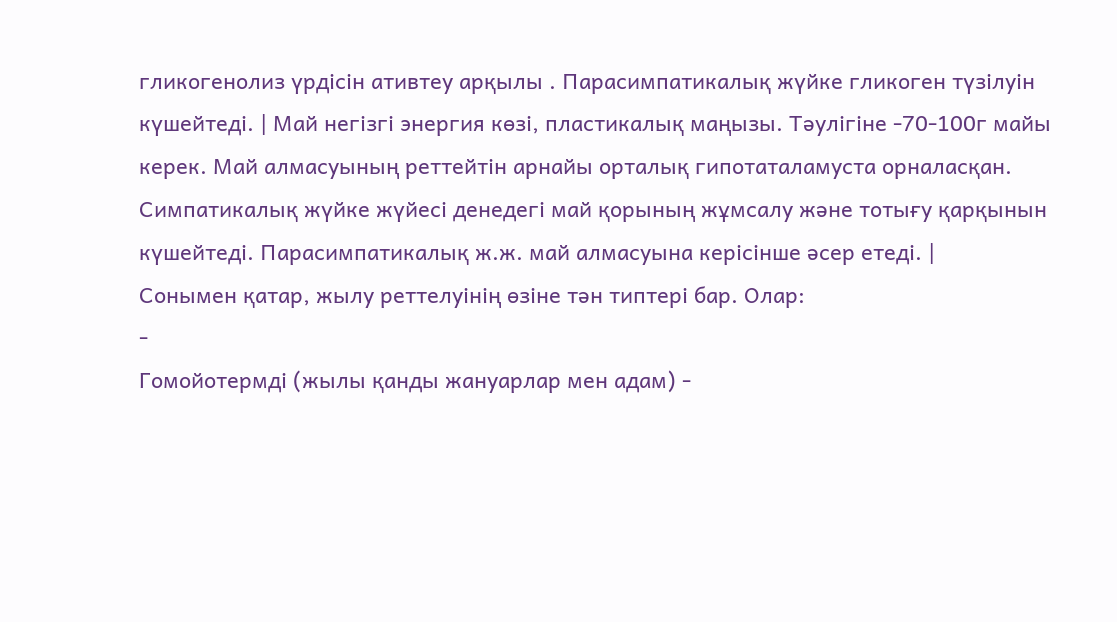гликогенолиз үрдісін ативтеу арқылы . Парасимпатикалық жүйке гликоген түзілуін күшейтеді. | Май негізгі энергия көзі, пластикалық маңызы. Тәулігіне -70-100г майы керек. Май алмасуының реттейтін арнайы орталық гипотаталамуста орналасқан. Симпатикалық жүйке жүйесі денедегі май қорының жұмсалу және тотығу қарқынын күшейтеді. Парасимпатикалық ж.ж. май алмасуына керісінше әсер етеді. |
Сонымен қатар, жылу реттелуінің өзіне тән типтері бар. Олар:
-
Гомойотермді (жылы қанды жануарлар мен адам) -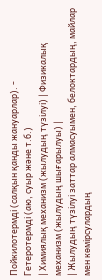Пойкилотермді (салқын қанды жануарлар). -
Гетеротермді (аю, суыр және т.б.)
| Химиялық механизм (жылудың түзілуі) | Физикалық механизм (жылудың шығарылуы) |
| Жылудың түзілуі заттар алмасуымен, белоктардың, майлар мен көмірсулардың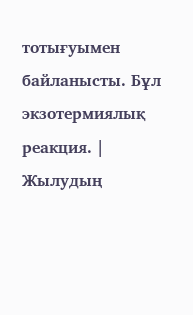тотығуымен байланысты. Бұл экзотермиялық реакция. | Жылудың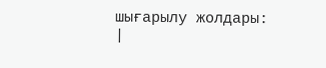шығарылу жолдары:
|